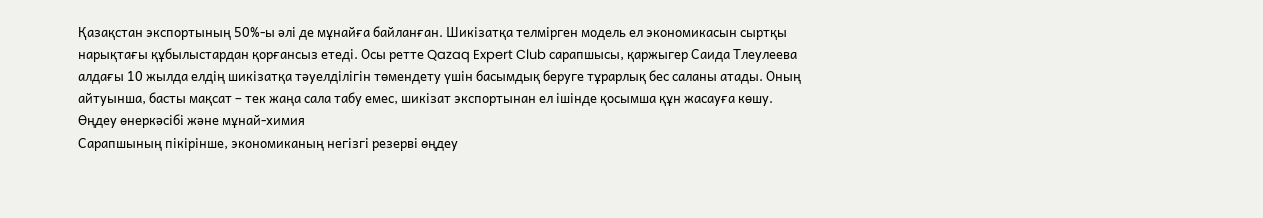Қазақстан экспортының 50%-ы әлі де мұнайға байланған. Шикізатқа телмірген модель ел экономикасын сыртқы нарықтағы құбылыстардан қорғансыз етеді. Осы ретте Qazaq Expert Club сарапшысы, қаржыгер Саида Тлеулеева алдағы 10 жылда елдің шикізатқа тәуелділігін төмендету үшін басымдық беруге тұрарлық бес саланы атады. Оның айтуынша, басты мақсат – тек жаңа сала табу емес, шикізат экспортынан ел ішінде қосымша құн жасауға көшу.
Өңдеу өнеркәсібі және мұнай-химия
Сарапшының пікірінше, экономиканың негізгі резерві өңдеу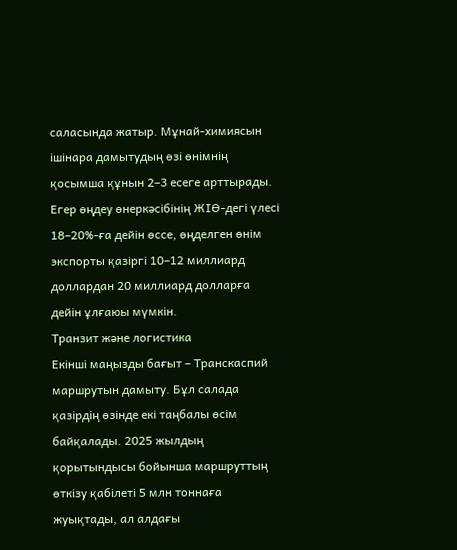саласында жатыр. Мұнай-химиясын ішінара дамытудың өзі өнімнің қосымша құнын 2–3 есеге арттырады. Егер өңдеу өнеркәсібінің ЖІӨ-дегі үлесі 18–20%-ға дейін өссе, өңделген өнім экспорты қазіргі 10–12 миллиард доллардан 20 миллиард долларға дейін ұлғаюы мүмкін.
Транзит және логистика
Екінші маңызды бағыт – Транскаспий маршрутын дамыту. Бұл салада қазірдің өзінде екі таңбалы өсім байқалады. 2025 жылдың қорытындысы бойынша маршруттың өткізу қабілеті 5 млн тоннаға жуықтады, ал алдағы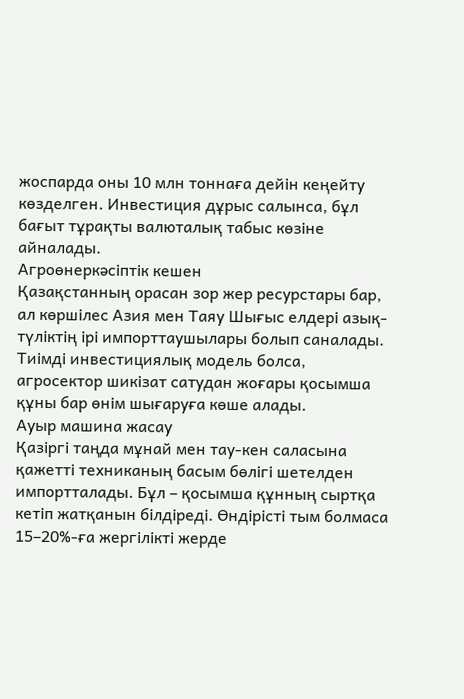жоспарда оны 10 млн тоннаға дейін кеңейту көзделген. Инвестиция дұрыс салынса, бұл бағыт тұрақты валюталық табыс көзіне айналады.
Агроөнеркәсіптік кешен
Қазақстанның орасан зор жер ресурстары бар, ал көршілес Азия мен Таяу Шығыс елдері азық-түліктің ірі импорттаушылары болып саналады. Тиімді инвестициялық модель болса, агросектор шикізат сатудан жоғары қосымша құны бар өнім шығаруға көше алады.
Ауыр машина жасау
Қазіргі таңда мұнай мен тау-кен саласына қажетті техниканың басым бөлігі шетелден импортталады. Бұл – қосымша құнның сыртқа кетіп жатқанын білдіреді. Өндірісті тым болмаса 15–20%-ға жергілікті жерде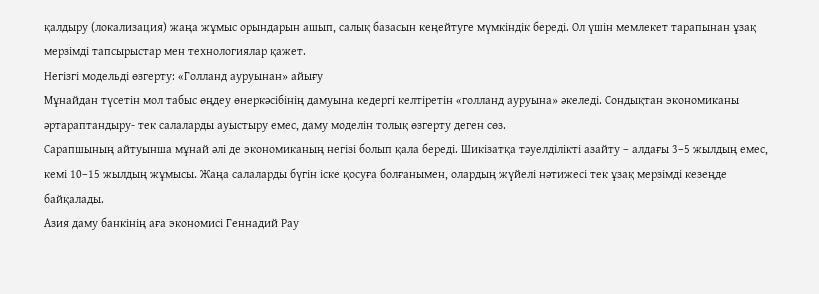қалдыру (локализация) жаңа жұмыс орындарын ашып, салық базасын кеңейтуге мүмкіндік береді. Ол үшін мемлекет тарапынан ұзақ мерзімді тапсырыстар мен технологиялар қажет.
Негізгі модельді өзгерту: «Голланд ауруынан» айығу
Мұнайдан түсетін мол табыс өңдеу өнеркәсібінің дамуына кедергі келтіретін «голланд ауруына» әкеледі. Сондықтан экономиканы әртараптандыру- тек салаларды ауыстыру емес, даму моделін толық өзгерту деген сөз.
Сарапшының айтуынша мұнай әлі де экономиканың негізі болып қала береді. Шикізатқа тәуелділікті азайту – алдағы 3–5 жылдың емес, кемі 10–15 жылдың жұмысы. Жаңа салаларды бүгін іске қосуға болғанымен, олардың жүйелі нәтижесі тек ұзақ мерзімді кезеңде байқалады.
Азия даму банкінің аға экономисі Геннадий Рау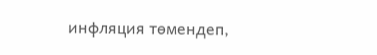инфляция төмендеп,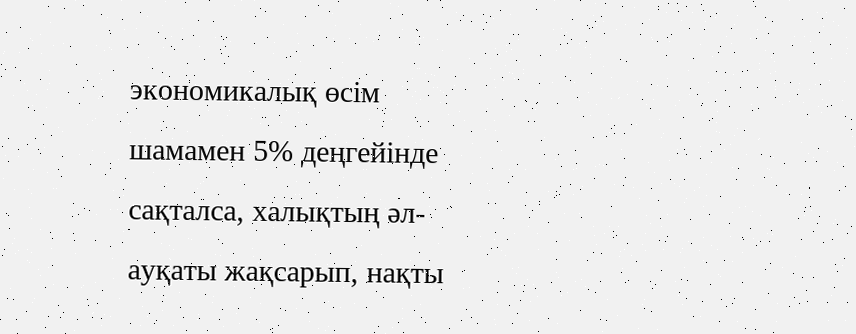экономикалық өсім шамамен 5% деңгейінде сақталса, халықтың әл-ауқаты жақсарып, нақты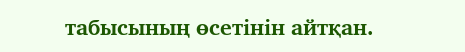табысының өсетінін айтқан.